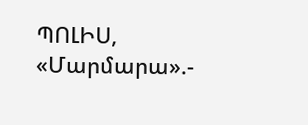ՊՈԼԻՍ, «Մարմարա».-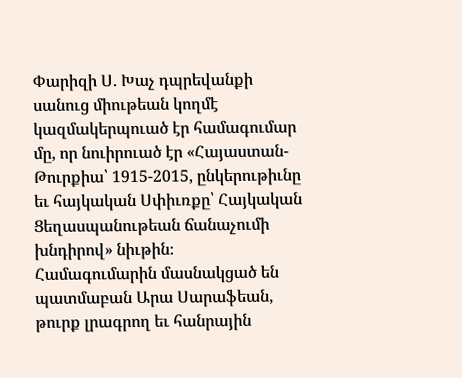Փարիզի Ս. Խաչ դպրեվանքի սանուց միութեան կողմէ կազմակերպուած էր համագումար մը, որ նուիրուած էր «Հայաստան-Թուրքիա՝ 1915-2015, ընկերութիւնը եւ հայկական Սփիւռքը՝ Հայկական Ցեղասպանութեան ճանաչումի խնդիրով» նիւթին։
Համագումարին մասնակցած են պատմաբան Արա Սարաֆեան, թուրք լրագրող եւ հանրային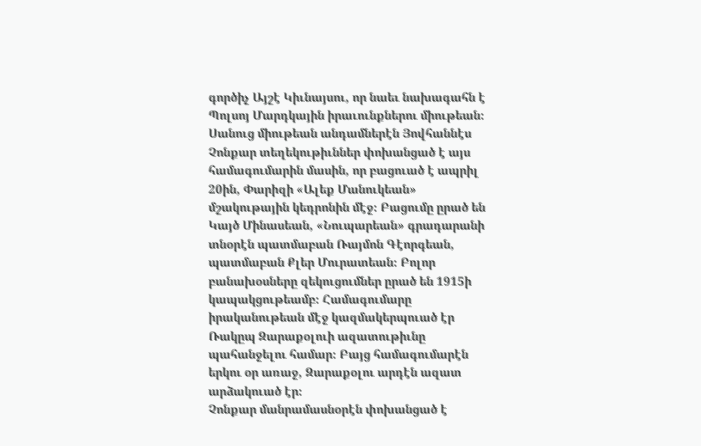գործիչ Այշէ Կիւնայսու, որ նաեւ նախագահն է Պոլսոյ Մարդկային իրաւունքներու միութեան։
Սանուց միութեան անդամներէն Յովհաննէս Չոնքար տեղեկութիւններ փոխանցած է այս համագումարին մասին, որ բացուած է ապրիլ 20ին, Փարիզի «Ալեք Մանուկեան» մշակութային կեդրոնին մէջ։ Բացումը ըրած են Կայծ Մինասեան, «Նուպարեան» գրադարանի տնօրէն պատմաբան Ռայմոն Գէորգեան, պատմաբան Քլեր Մուրատեան։ Բոլոր բանախօսները զեկուցումներ ըրած են 1915ի կապակցութեամբ։ Համագումարը իրականութեան մէջ կազմակերպուած էր Ռակըպ Զարաքօլուի ազատութիւնը պահանջելու համար։ Բայց համագումարէն երկու օր առաջ, Զարաքօլու արդէն ազատ արձակուած էր։
Չոնքար մանրամասնօրէն փոխանցած է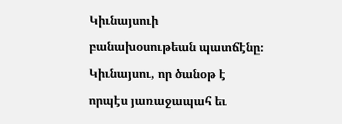Կիւնայսուի բանախօսութեան պատճէնը։ Կիւնայսու, որ ծանօթ է որպէս յառաջապահ եւ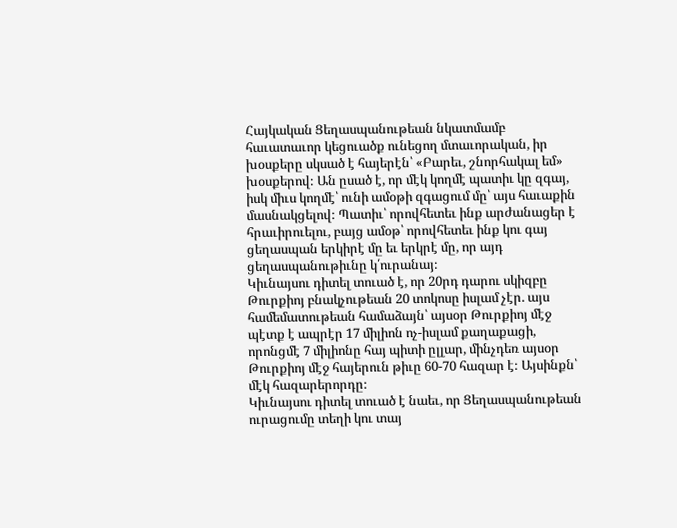Հայկական Ցեղասպանութեան նկատմամբ հաւատաւոր կեցուածք ունեցող մտաւորական, իր խօսքերը սկսած է հայերէն՝ «Բարեւ, շնորհակալ եմ» խօսքերով։ Ան ըսած է, որ մէկ կողմէ պատիւ կը զգայ, իսկ միւս կողմէ՝ ունի ամօթի զգացում մը՝ այս հաւաքին մասնակցելով։ Պատիւ՝ որովհետեւ ինք արժանացեր է հրաւիրուելու, բայց ամօթ՝ որովհետեւ ինք կու գայ ցեղասպան երկիրէ մը եւ երկրէ մը, որ այդ ցեղասպանութիւնը կ՛ուրանայ։
Կիւնայսու դիտել տուած է, որ 20րդ դարու սկիզբը Թուրքիոյ բնակչութեան 20 տոկոսը իսլամ չէր. այս համեմատութեան համաձայն՝ այսօր Թուրքիոյ մէջ պէտք է ապրէր 17 միլիոն ոչ-իսլամ քաղաքացի, որոնցմէ 7 միլիոնը հայ պիտի ըլլար, մինչդեռ այսօր Թուրքիոյ մէջ հայերուն թիւը 60-70 հազար է։ Այսինքն՝ մէկ հազարերորդը։
Կիւնայսու դիտել տուած է նաեւ, որ Ցեղասպանութեան ուրացումը տեղի կու տայ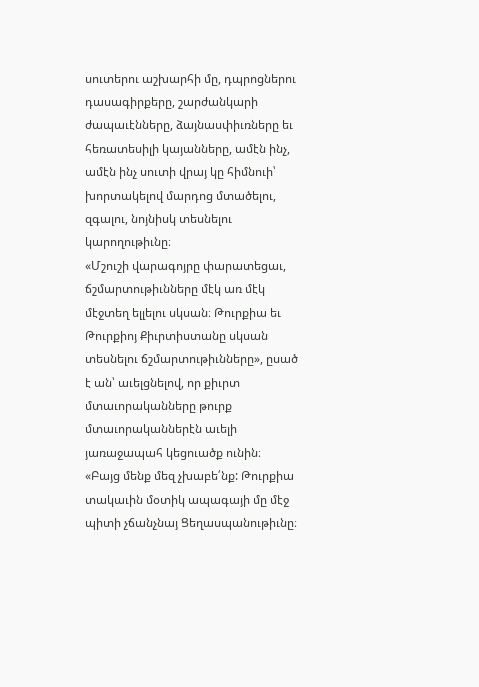սուտերու աշխարհի մը, դպրոցներու դասագիրքերը, շարժանկարի ժապաւէնները, ձայնասփիւռները եւ հեռատեսիլի կայանները, ամէն ինչ, ամէն ինչ սուտի վրայ կը հիմնուի՝ խորտակելով մարդոց մտածելու, զգալու, նոյնիսկ տեսնելու կարողութիւնը։
«Մշուշի վարագոյրը փարատեցաւ, ճշմարտութիւնները մէկ առ մէկ մէջտեղ ելլելու սկսան։ Թուրքիա եւ Թուրքիոյ Քիւրտիստանը սկսան տեսնելու ճշմարտութիւնները», ըսած է ան՝ աւելցնելով, որ քիւրտ մտաւորականները թուրք մտաւորականներէն աւելի յառաջապահ կեցուածք ունին։
«Բայց մենք մեզ չխաբե՛նք: Թուրքիա տակաւին մօտիկ ապագայի մը մէջ պիտի չճանչնայ Ցեղասպանութիւնը։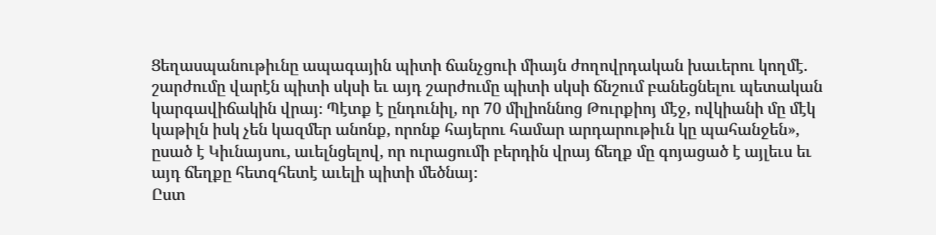Ցեղասպանութիւնը ապագային պիտի ճանչցուի միայն ժողովրդական խաւերու կողմէ. շարժումը վարէն պիտի սկսի եւ այդ շարժումը պիտի սկսի ճնշում բանեցնելու պետական կարգավիճակին վրայ։ Պէտք է ընդունիլ, որ 70 միլիոննոց Թուրքիոյ մէջ, ովկիանի մը մէկ կաթիլն իսկ չեն կազմեր անոնք, որոնք հայերու համար արդարութիւն կը պահանջեն», ըսած է Կիւնայսու, աւելնցելով, որ ուրացումի բերդին վրայ ճեղք մը գոյացած է այլեւս եւ այդ ճեղքը հետզհետէ աւելի պիտի մեծնայ։
Ըստ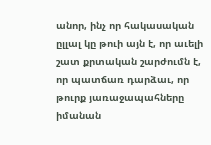անոր, ինչ որ հակասական ըլլալ կը թուի այն է, որ աւելի շատ քրտական շարժումն է, որ պատճառ դարձաւ, որ թուրք յառաջապահները իմանան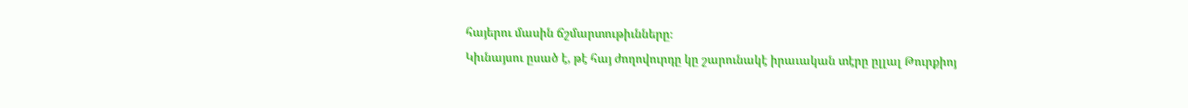հայերու մասին ճշմարտութիւնները։
Կիւնայսու ըսած է, թէ հայ ժողովուրդը կը շարունակէ իրաւական տէրը ըլլալ Թուրքիոյ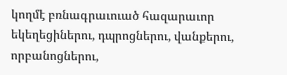կողմէ բռնագրաւուած հազարաւոր եկեղեցիներու, դպրոցներու, վանքերու, որբանոցներու,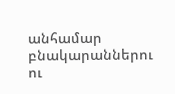անհամար բնակարաններու ու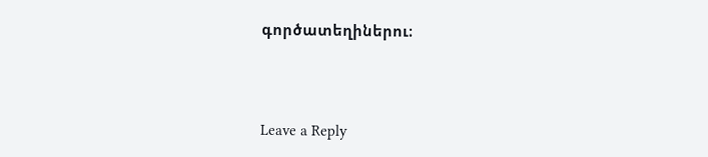գործատեղիներու։



Leave a Reply